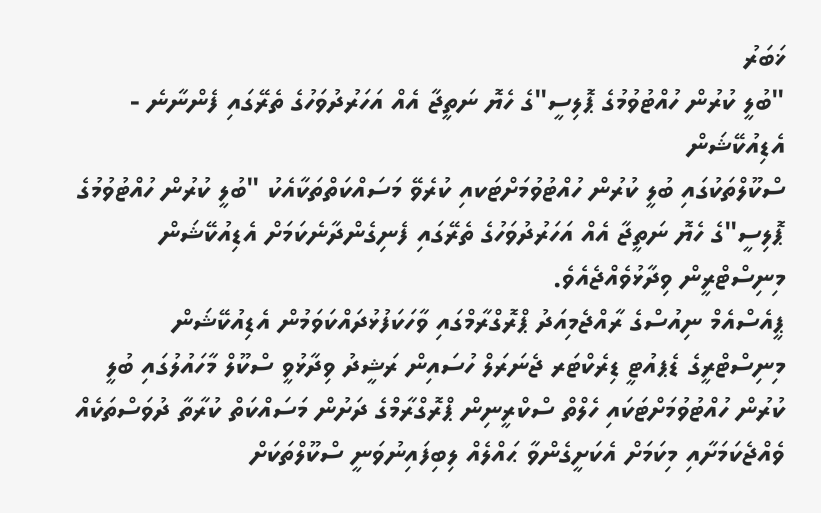ޚަބަރު
"ބުލީ ކުރުން ހުއްޓުވުމުގެ ޕޮލިސީ"ގެ ހެޔޮ ނަތީޖާ އެއް އަހަރުދުވަހުގެ ތެރޭގައި ފެންނާނެ - އެޑިއުކޭޝަން
ސްކޫލްތަކުގައި ބުލީ ކުރުން ހުއްޓުވުމަށްޓަކއި ކުރެވޭ މަސައްކަތްތަކާއެކު "ބުލީ ކުރުން ހުއްޓުވުމުގެ ޕޮލިސީ"ގެ ހެޔޮ ނަތީޖާ އެއް އަހަރުދުވަހުގެ ތެރޭގައި ފެނިގެންދާނެކަމަށް އެޑިއުކޭޝަން މިނިސްޓްރީން ވިދާޅުވެއްޖެއެވެ.
ޕީއެސްއެމް ނިއުސްގެ ރާއްޖެމިއަދު ޕްރޮގްރާމްގައި ވާހަކަފުޅުދައްކަވަމުން އެޑިއުކޭޝަން މިނިސްޓްރީގެ ޑެޕއުޓީ ޑިރެކްޓަރ ޖެނަރަލް ހުސައިން ރަޝީދު ވިދާޅުވީ ސްކޫލް މާހައުލުގައި ބުލީ ކުރުން ހުއްޓުވުމަށްޓަކައި ހެލްތް ސްކްރީނިން ޕްރޮގްރާމްގެ ދަށުން މަސައްކަތް ކުރާތާ ދުވަސްތަކެއް ވެއްޖެކަމަށާއި މިކަމަށް އެކަށީގެންވާ ޙައްލެއް ލިބިފައިނުވަނީ ސްކޫލްތަކަށް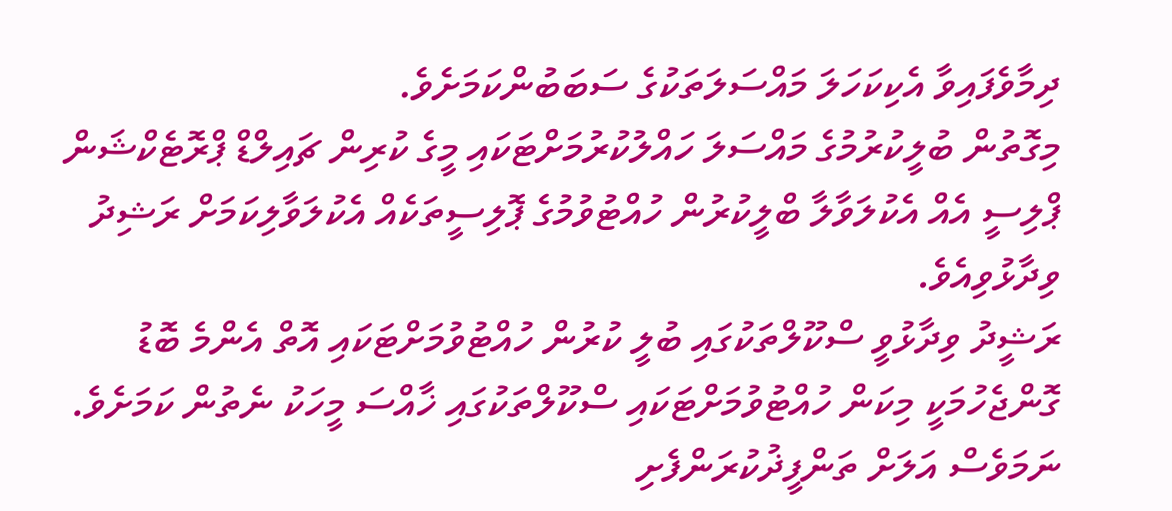ދިމާވެފައިވާ އެކިކަހަލަ މައްސަލަތަކުގެ ސަބަބުންކަމަށެވެ.
މިގޮތުން ބުލީކުރުމުގެ މައްސަލަ ހައްލުކުރުމަށްޓަކައި މީގެ ކުރިން ޗައިލްޑް ޕްރޮޓެކްޝަން ޕްލިސީ އެއް އެކުލަވާލާ ބްލީކުރުން ހުއްޓުވުމުގެ ޕޮލިސީތަކެއް އެކުލަވާލިކަމަށް ރަޝިދު ވިދާޅުވިއެވެ.
ރަޝީދު ވިދާޅުވީ ސްކޫލްތަކުގައި ބުލީ ކުރުން ހުއްޓުވުމަށްޓަކައި އޮތް އެންމެ ބޮޑު ގޮންޖެހުމަކީ މިކަން ހުއްޓުވުމަށްޓަކައި ސްކޫލްތަކުގައި ޚާއްސަ މީހަކު ނެތުން ކަމަށެވެ. ނަމަވެސް އަލަށް ތަންފީޛުކުރަންފެށި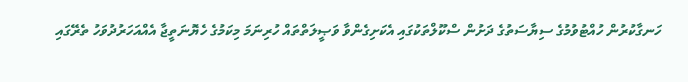ހަނގާކުރުން ހުއްޓުވުމުގެ ސިޔާސަތުގެ ދަށުން ސްކޫލްތަކުގައި އެކަށިގެންވާ ވަޞީލަތްތައް ހުރިނަމަ މިކަމުގެ ހެޔޮނަތީޖާ އެއްއަހަރުދުވަހު ތެރޭގައި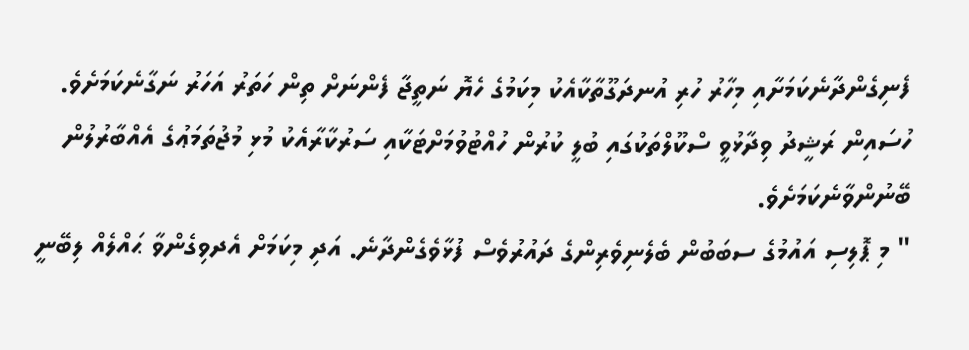ފެނިގެންދާނެކަމަށާއި މިހާރު ހުރި އުނދަގޫތާކާއެކު މިކަމުގެ ހެޔޮ ނަތީޖާ ފެންނަށް ތިން ހަތަރު އަހަރު ނަގާނެކަމަށެވެ. ހުސައިން ރަޝީދު ވިދާޅުވީ ސްކޫލްތަކުގައި ބުލީ ކުރުން ހުއްޓުވުމަށްޓަކާއި ސަރުކާރާއެކު މުޅި މުޖުތަމަޢުގެ އެއްބާރުލުން ބޭނުންވާނެކަމަށެވެ.
" މި ޕޮލިސި އައުމުގެ ސބަބުން ބެލެނިވެރިންގެ ދައުރުވެސް ފުޅާވެގެންދާނެ. އަދި މިކަމަށް އެދވިގެންވާ ޙައްލެއް ލިބޭނީ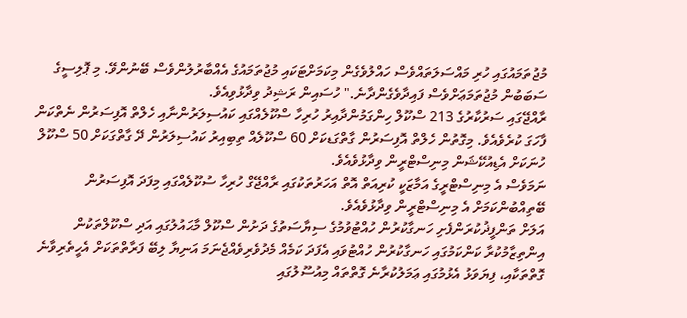މުޖުތަމައުގައި ހުރި މައްސަލަތައްވެސް ހައްލުވެގެން މިކަމަށްޓަކައި މުޖުތަމައުގެ އެއްބާރުލުންވެސް ބޭނުންވޭ. މި ޕޮލިސީގެ ސަބަބުން މުޖުތަމަޢަށްވެސް ފައިދާވެގެންދާނެ." ހުސައިން ރަޝިދު ވިދާޅުވިއެވެ.
ރާއްޖޭގައި ސަރުކާރުގެ 213 ސްކޫލް ހިންގަމުންދާއިރު ހުރިހާ ސްކޫލެއްގައި ކައުސިލަރުންނާއި ހެލްތް އޮފިސަރުން ނެތްކަން ފާހަގަ ކުރެވެއެވެ. މިގޮތުން ހެލްތް އޮފިސަރުން ގާތްގަޑކަށް 60 ސްކޫލެއް ތިބިއިރު ކައުސިލަރުން ދޭ ގާތްގަކަށް 50 ސްކޫލް ހުނަކަށް އެޑިއުކޭޝަން މިނިސްޓްރީން ވިދާޅުވެއެވެ.
ނަމަވެސް އެ މިނިސްޓްރީގެ އަމާޒަކީ ކުރިއަތް އޮތް އަހަރުތަކުގައި ރާއްޖޭގް ހުރިހާ ސުކޫލެއްގައި މިފަދަ އޮފިސަރުން ބޭތިއްބުންކަމަށް އެ މިނިސްޓްރީން ވިދާޅުވެއެވެ.
އަލަށް ތަންފީޛުކުރަންފެށި ހަނގާކުރުން ހުއްޓުވުމުގެ ސިޔާސަތުގެ ދަށުން ސްކޫލް މާޙައުލުގައި އަދި ސްކޫލްތަކުން އިންތިޒާމުކުރާ ކަންކަމުގައި ހަނގާކުރުން ހުއްޓުވައި އެފަދަ ކަމެއް މެދުވެރިވެއްޖެނަމަ އަނިޔާ ލިބޭ ފަރާތްތަކަށް އެހީތެރިވާނެ ގޮތްތަކާއި، ފިޔަވަޅު އެޅުމުގައި ޢަމަލުކުރާނެ ގޮތްތައް މިއުސޫލުގައި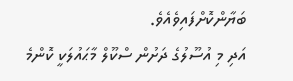ބަޔާންކޮށްފައިވެއެވެ.
އަދި މި އުސޫލުގެ ދަށުން ސްކޫލް މާޙައުލަކީ ކޮންމެ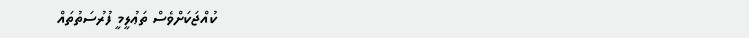ކުއްޖަކަށްވެސް ތަޢުލީމީ ފުރުސަތުތައް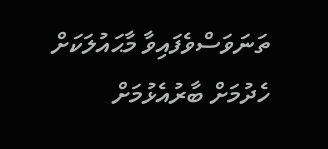ތަނަވަސްވެފައިވާ މާޙައުލަކަށް ހެދުމަށް ބާރުއެޅުމަށް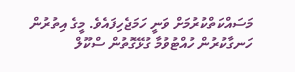މަސައްކަތްކުރުމަށް ވަނީ ހަމަޖެހިފައެވެ. މީގެ އިތުރުން ހަނގާކުރުން ހުއްޓުވުމާ ގުޅޭގޮތުން ސްކޫލް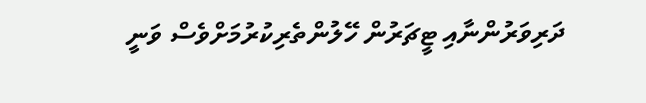ދަރިވަރުންނާއި ޓީޗަރުން ހޭލުންތެރިކުރުމަށްވެސް ވަނީ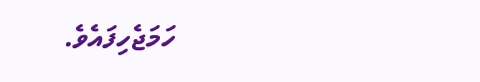ހަމަޖެހިފައެވެ.